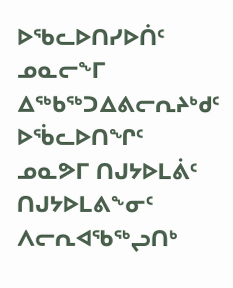ᐅᖃᓚᐅᑎᓯᐅᑏᑦ
ᓄᓇᓕᖕᒥ ᐃᖅᑲᖅᑐᐃᕕᓕᕆᔨᒃᑯᑦ ᐅᖄᓚᐅᑎᖏᑦ
ᓄᓇᕗᒥ ᑎᒍᔭᐅᒪᕖᑦ ᑎᒍᔭᐅᒪᕕᖕᓂᑦ ᐱᓕᕆᐊᖃᖅᖢᑎᒃ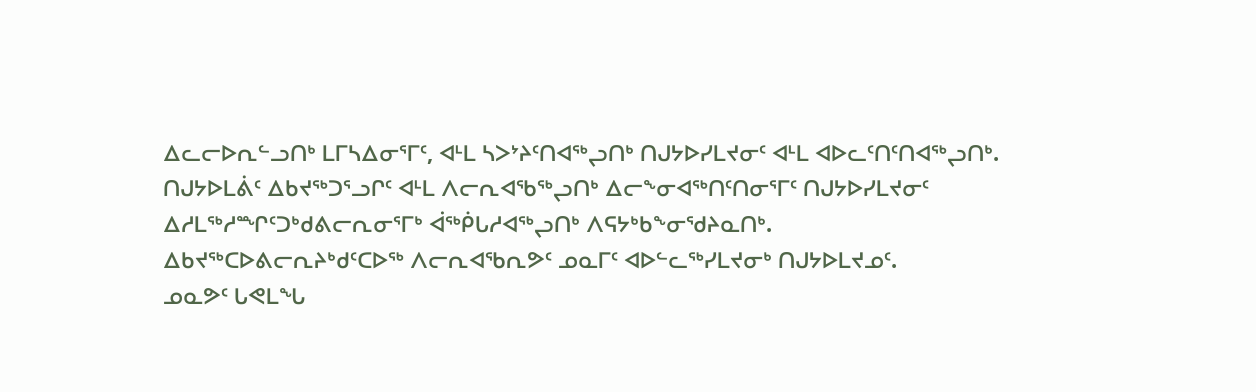ᐃᓚᓕᐅᕆᓪᓗᑎᒃ ᒪᒥᓴᐃᓂᕐᒥᑦ, ᐊᒻᒪ ᓴᐳᔾᔨᑦᑎᐊᖅᖢᑎᒃ ᑎᒍᔭᐅᓯᒪᔪᓂᑦ ᐊᒻᒪ ᐊᐅᓚᑦᑎᑦᑎᐊᖅᖢᑎᒃ. ᑎᒍᔭᐅᒪᕖᑦ ᐃᑲᔪᖅᑐᕐᓗᒋᑦ ᐊᒻᒪ ᐱᓕᕆᐊᖃᖅᖢᑎᒃ ᐃᓕᖕᓂᐊᖅᑎᑦᑎᓂᕐᒥᑦ ᑎᒍᔭᐅᓯᒪᔪᓂᑦ ᐃᓱᒪᖅᓱᙱᑦᑐᒃᑯᕕᓕᕆᓂᕐᒥᒃ ᐋᖅᑮᒐᓱᐊᖅᖢᑎᒃ ᐱᕋᔭᒃᑲᖕᓂᖁᔨᓇᑎᒃ. ᐃᑲᔪᖅᑕᐅᕕᓕᕆᔨᒃᑯᑦᑕᐅᖅ ᐱᓕᕆᐊᖃᕆᕗᑦ ᓄᓇᒥᑦ ᐊᐅᓪᓚᖅᓯᒪᔪᓂᒃ ᑎᒍᔭᐅᒪᔪᓄᑦ.
ᓄᓇᕗᑦ ᒐᕙᒪᖓ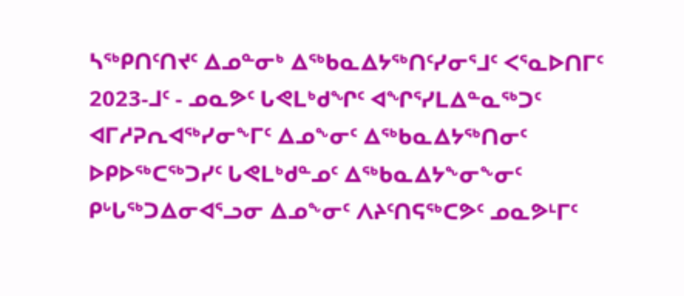ᓴᖅᑭᑎᑦᑎᔪᑦ ᐃᓄᓐᓂᒃ ᐃᖅᑲᓇᐃᔭᖅᑎᑦᓯᓂᕐᒧᑦ ᐸᕐᓇᐅᑎᒥᑦ 2023-ᒧᑦ - ᓄᓇᕗᑦ ᒐᕙᒪᒃᑯᖏᑦ ᐊᖏᕐᓯᒪᐃᓐᓇᖅᑐᑦ ᐊᒥᓱᕈᕆᐊᖅᓯᓂᖕᒥᑦ ᐃᓄᖕᓂᑦ ᐃᖅᑲᓇᐃᔭᖅᑎᓂᑦ ᐅᑭᐅᖅᑕᖅᑐᓯᑦ ᒐᕙᒪᒃᑯᓐᓄᑦ ᐃᖅᑲᓇᐃᔭᖕᓂᖕᓂᑦ ᑭᒡᒐᖅᑐᐃᓂᐊᕐᓗᓂ ᐃᓄᖕᓂᑦ ᐱᔨᑦᑎᕋᖅᑕᕗᑦ ᓄᓇᕗᒻᒥᑦ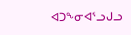ᐊᑐᖕᓂᐊᕐᓗᒍᓗ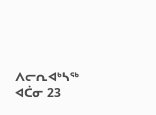ᐱᓕᕆᐊᒃᓴᖅ ᐊᑖᓂ 23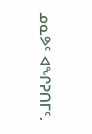ᓄᓇᕗᑦ ᐊᖏᕈᑎᒥᑦ.